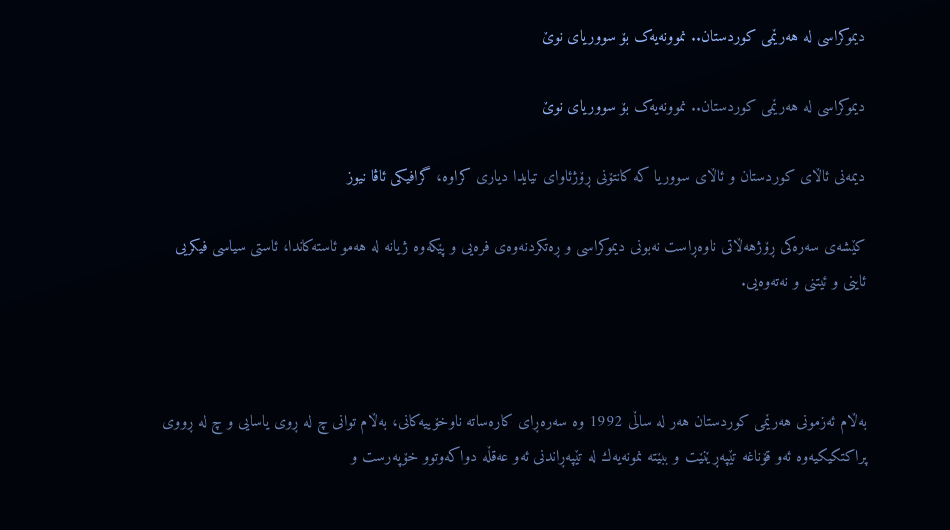دیموكراسی له‌ هه‌رێمی كوردستان.. نموونه‌یه‌ک بۆ سووریای نوێ

دیموكراسی له‌ هه‌رێمی كوردستان.. نموونه‌یه‌ک بۆ سووریای نوێ

دیمەنی ئاڵای کوردستان و ئاڵای سووریا کە کانتۆنی ڕۆژئاوای تیایدا دیاری کراوە، گرافیکی ئاڤا نیوز

كێشه‌ی سه‌ره‌كی ڕۆژهه‌ڵاتی ناوه‌ڕاست نه‌بونی دیموكراسی و ڕه‌تكردنه‌وه‌ی فره‌یی و پێكه‌وه‌ ژیانه‌ له‌ هه‌مو ئاسته‌كاندا، ئاستی سیاسی فیكریی ئاینی و ئیتنی و نه‌ته‌وه‌یی.



به‌ڵام ئه‌زمونی هه‌رێمی كوردستان هه‌ر له‌ ساڵی 1992 وه‌ سه‌ره‌ڕای كاره‌ساته‌‌ ناوخۆییه‌كانی، به‌ڵام توانی چ له‌ ڕوی یاسایی و چ له‌ ڕووی پراكتكیكیه‌وه ئه‌و قۆناغه‌ تێپه‌ڕێنێت و‌ ببێته‌ نمونه‌یه‌ك له‌ تێپه‌ڕاندنی ئه‌و عه‌قڵه‌ دواكه‌وتوو خۆپه‌رست و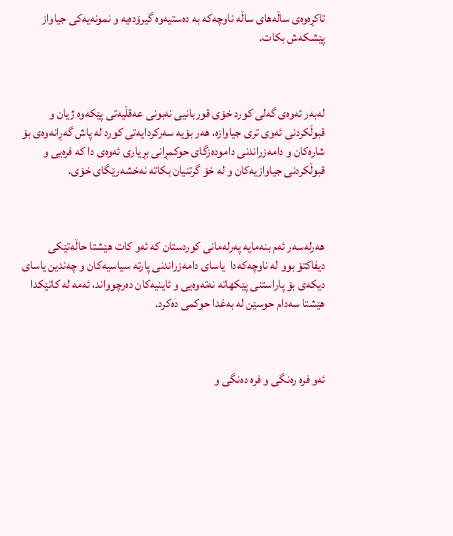تاكڕه‌وه‌ی ساڵه‌های ساڵه‌ ناوچه‌كه‌ به‌ ده‌ستیه‌وه‌ گیرۆده‌یه‌ و نمونه‌یه‌كی جیاواز پێشكه‌ش بكات.



له‌به‌ر ئه‌وه‌ی گه‌لی كورد خۆی قوربانیی نه‌بونی عه‌قڵیه‌تی پێكه‌وه‌ ژیان و قبوڵكردنی ئه‌وی تری جیاوازه‌، هه‌ر بۆیه‌ سه‌ركردایه‌تی كورد له‌ پاش گه‌ڕانه‌وه‌ی بۆ شاره‌كان و دامه‌زراندنی داموده‌زگای حوكمڕانی بڕیاری ئه‌وه‌ی دا كه‌ فره‌یی و قبوڵكردنی جیاوازیه‌كان و له‌ خۆ گرتنیان بكاته‌ نه‌خشه‌رێگای خۆی.



هه‌رله‌سه‌ر ئه‌م بنه‌مایه‌ په‌رله‌مانی كوردستان كه‌ ئه‌و كات هێشتا حاڵه‌تێكی دیفاكتۆ بوو له‌ ناوچه‌كه‌دا  یاسای دامه‌زراندنی پارته‌ سیاسیه‌كان و چه‌ندین یاسای دیكه‌ی بۆ پاراستنی پێكهاته‌ نه‌ته‌وه‌یی و ئاینیه‌كان ده‌رچوواند، ئه‌مه‌ له‌ كاتێكدا هێشتا سه‌دام حوسێن له‌ به‌غدا حوكمی ده‌كرد.



ئه‌و فره‌ ره‌نگی و فره‌ ده‌نگی و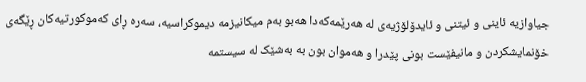جیاوازیه‌ ئاینی و ئیتنی و ئایدۆلۆژیه‌ی له‌ هه‌رێمه‌كه‌دا هه‌بو به‌م میكانیزمه‌ دیموكراسیه‌، سه‌ره‌ ڕای كه‌موكورتیه‌كان ڕێگه‌ی خۆنمایشكردن و مانیفێست بونی پێدرا و هه‌موان بون به‌ به‌شێک له‌ سیستمه‌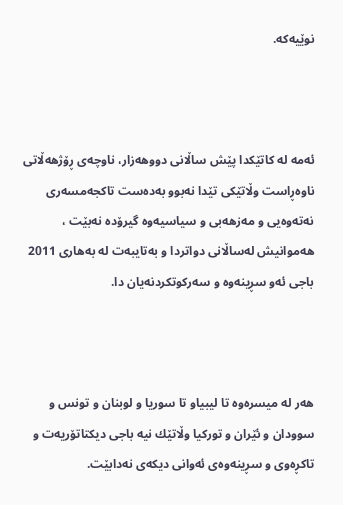نوێیه‌كه‌.



ئه‌مه‌ له‌ كاتێكدا پێش ساڵانی دووهه‌زار، ناوچه‌ی ڕۆژهه‌ڵاتی ناوه‌ڕاست وڵاتێكی تێدا نەبوو به‌ده‌ست تاكجه‌مسه‌ری نه‌ته‌وه‌یی و مه‌زهه‌بی و سیاسیه‌وه‌ گیرۆده‌ نه‌بێت ، هه‌موانیش له‌ساڵانی دواتردا و به‌تایبه‌ت له‌ به‌هاری 2011 باجی ئه‌و سڕینه‌وه‌ و سه‌ركوتكردنه‌یان دا.



هه‌ر له‌ میسره‌وه‌ تا لیبیاو تا سوریا و لوبنان و تونس و سوودان و ئێران و توركیا وڵاتێك نیه‌ باجی دیكتاتۆریه‌ت و تاكڕه‌وی و سڕینه‌وه‌ی ئه‌وانی دیکەی نه‌دابێت.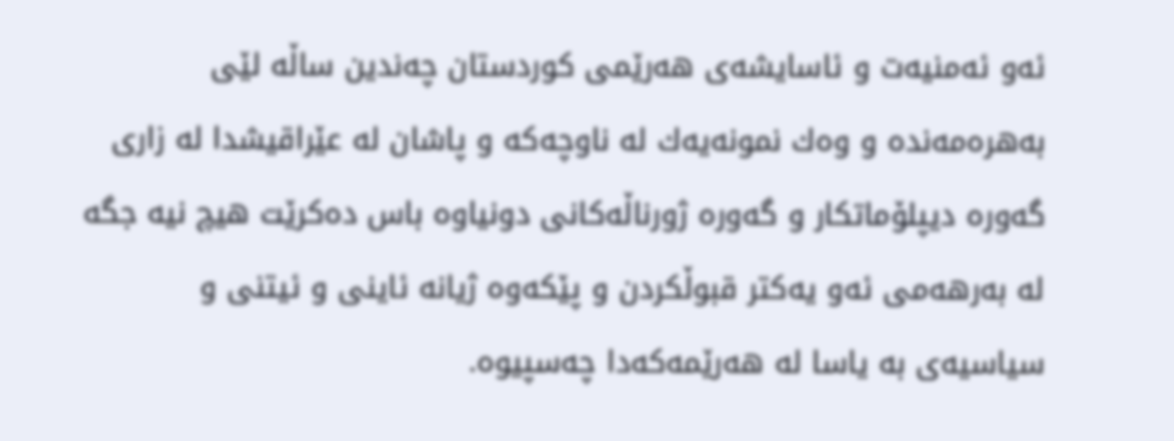ئه‌و ئه‌منیه‌ت و ئاسایشه‌ی هه‌رێمی كوردستان چه‌ندین ساڵه‌ لێی به‌هره‌مه‌نده‌ و وه‌ك نمونه‌یه‌ك له‌ ناوچه‌كه‌ و پاشان له‌ عێراقیشدا له‌ زاری گه‌وره‌ دیپلۆماتكار و گه‌وره‌ ژورناڵه‌كانی دونیاوه‌ باس ده‌كرێت هیچ نیه‌ جگه‌ له‌ به‌رهه‌می ئه‌و یه‌كتر قبوڵكردن و پێكه‌وه‌ ژیانه‌ ئاینی و ئیتنی و سیاسیه‌ی به‌ یاسا له‌ هه‌رێمه‌كه‌دا چه‌سپیوه.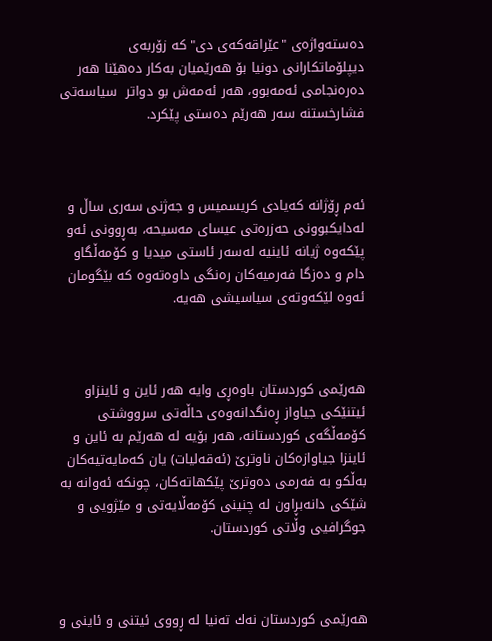ده‌سته‌واژه‌ی "عێراقەکەی دی" كه‌ زۆربه‌ی دیپلۆماتكارانی دونیا بۆ هه‌رێمیان به‌كار دەهێنا هه‌ر ده‌ره‌نجامی ئه‌مه‌بوو، هه‌ر ئه‌مه‌‌ش بو دواتر  سیاسه‌تی فشارخستنه‌ سه‌ر هه‌رێم ده‌ستی پێكرد.



ئه‌م ڕۆژانه‌‌ كه‌یادی كریسمیس و جه‌ژنی سه‌ری ساڵ و له‌دایكبوونی حەزرەتی عیسای مه‌سیحه‌، به‌ڕوونی ئه‌و پێكه‌وه‌ ژیانه ئاینیه‌‌ له‌سه‌ر ئاستی میدیا و كۆمه‌ڵگاو دام و ده‌زگا فه‌رمیه‌كان ره‌نگی داوه‌ته‌وه كه‌ بێگومان ئه‌وه‌ لێكه‌وته‌ی سیاسیشی هه‌یه‌.



هه‌رێمی كوردستان باوه‌ڕی وایه‌ هه‌ر ئاین و ئاینزاو ئیتنێكی جیاواز ڕه‌نگدانه‌وه‌ی حاڵه‌تی سرووشتی كۆمه‌ڵگه‌ی كوردستانه‌، هه‌ر بۆیه‌ له‌ هه‌رێم به‌ ئاین و ئاینزا جیاوازه‌كان ناوترێ (ئه‌قه‌لیات) یان كه‌مایه‌تیه‌كان به‌ڵكو به‌ فه‌رمی ده‌وترێ پێكهاته‌كان، چونكه‌ ئه‌وانه‌ به‌ شێكی دانه‌بڕاون له‌ چنینی كۆمه‌ڵایه‌تی و مێژویی و جوگرافیی وڵاتی كوردستان.



هه‌رێمی كوردستان نه‌ك تەنیا له‌ ڕووی ئیتنی و ئاینی و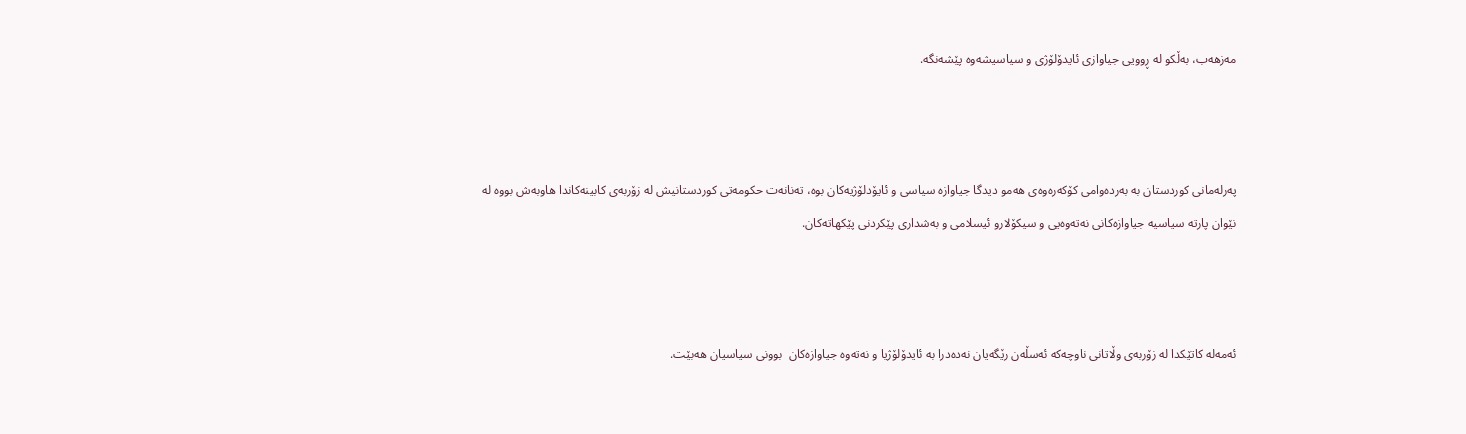مه‌زهه‌ب، به‌ڵكو له‌ ڕوویی جیاوازی ئایدۆلۆژی و سیاسیشه‌وه‌ پێشه‌نگه.



په‌رله‌مانی كوردستان به‌ به‌رده‌وامی كۆكه‌ره‌وه‌ی هه‌مو دیدگا جیاوازه‌ سیاسی و ئایۆدلۆژیه‌كان بوه‌، ته‌نانه‌ت حكومه‌تی کوردستانیش له‌ زۆربه‌ی كابینه‌كاندا هاوبه‌ش بووه‌ له‌ نێوان پارته‌ سیاسیه‌ جیاوازه‌كانی نه‌ته‌وه‌یی و سیكۆلارو ئیسلامی و به‌شداری پێكردنی پێكهاته‌كان.



ئه‌مه‌له‌ كاتێكدا له‌ زۆربه‌ی وڵاتانی ناوچه‌كه‌ ئه‌سڵه‌ن رێگه‌یان نه‌ده‌درا به‌ ئایدۆلۆژیا و نه‌ته‌وه‌ جیاوازه‌كان  بوونی سیاسیان هه‌بێت.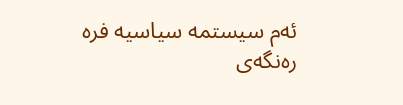ئه‌م سیستمه‌ سیاسیه‌ فره‌ ره‌نگه‌ی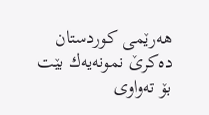هه‌رێمی كوردستان  ده‌كرێ نمونه‌یه‌ك بێت بۆ ته‌واوی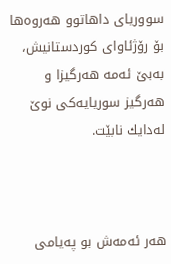سووریای داهاتوو هه‌روه‌ها بۆ رۆژئاوای كوردستانیش، به‌بێ ئه‌مه‌ هه‌رگیزا و هه‌رگیز سوریایه‌كی نوێ له‌دایك نابێت.



هه‌ر ئه‌مه‌ش بو په‌یامی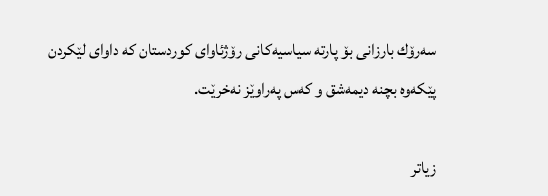سه‌رۆك بارزانی بۆ پارته‌ سیاسیه‌كانی رۆژئاوای كوردستان كه‌ داوای لێكردن پێكه‌وه‌ بچنه‌ دیمه‌شق و كه‌س په‌راوێز نه‌خرێت.

زیاتر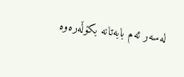لەسەر ئەم بابەتانە بکۆڵەرەوە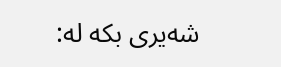شەیری بکە لە: